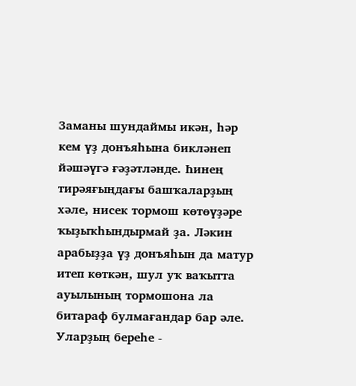Заманы шундаймы икән, һәр кем үҙ донъяһына бикләнеп йәшәүгә ғәҙәтләнде. Һинең тирәяғыңдағы башҡаларҙың хәле, нисек тормош көтөүҙәре ҡыҙыҡһындырмай ҙа. Ләкин арабыҙҙа үҙ донъяһын да матур итеп көткән, шул уҡ ваҡытта ауылының тормошона ла битараф булмағандар бар әле. Уларҙың береһе -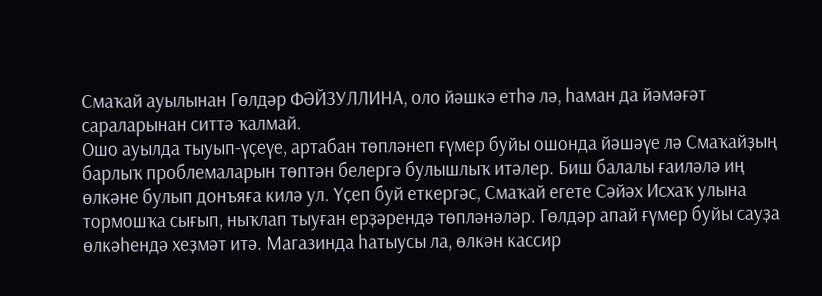Смаҡай ауылынан Гөлдәр ФӘЙЗУЛЛИНА, оло йәшкә етһә лә, һаман да йәмәғәт сараларынан ситтә ҡалмай.
Ошо ауылда тыуып-үҫеүе, артабан төпләнеп ғүмер буйы ошонда йәшәүе лә Смаҡайҙың барлыҡ проблемаларын төптән белергә булышлыҡ итәлер. Биш балалы ғаиләлә иң өлкәне булып донъяға килә ул. Үҫеп буй еткергәс, Смаҡай егете Сәйәх Исхаҡ улына тормошҡа сығып, ныҡлап тыуған ерҙәрендә төпләнәләр. Гөлдәр апай ғүмер буйы сауҙа өлкәһендә хеҙмәт итә. Магазинда һатыусы ла, өлкән кассир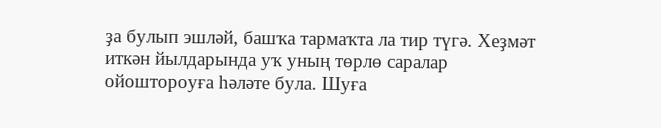ҙа булып эшләй, башҡа тармаҡта ла тир түгә. Хеҙмәт иткән йылдарында уҡ уның төрлө саралар ойоштороуға һәләте була. Шуға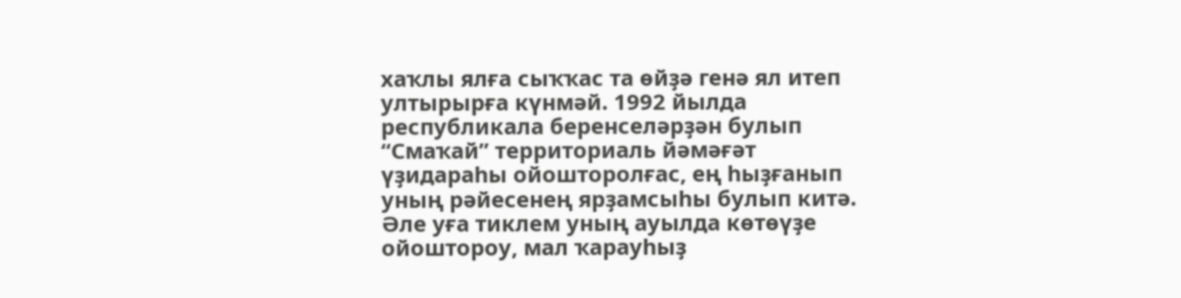хаҡлы ялға сыҡҡас та өйҙә генә ял итеп ултырырға күнмәй. 1992 йылда республикала беренселәрҙән булып “Смаҡай” территориаль йәмәғәт үҙидараһы ойошторолғас, ең һыҙғанып уның рәйесенең ярҙамсыһы булып китә. Әле уға тиклем уның ауылда көтөүҙе ойоштороу, мал ҡарауһыҙ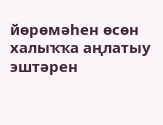йөрөмәһен өсөн халыҡҡа аңлатыу эштәрен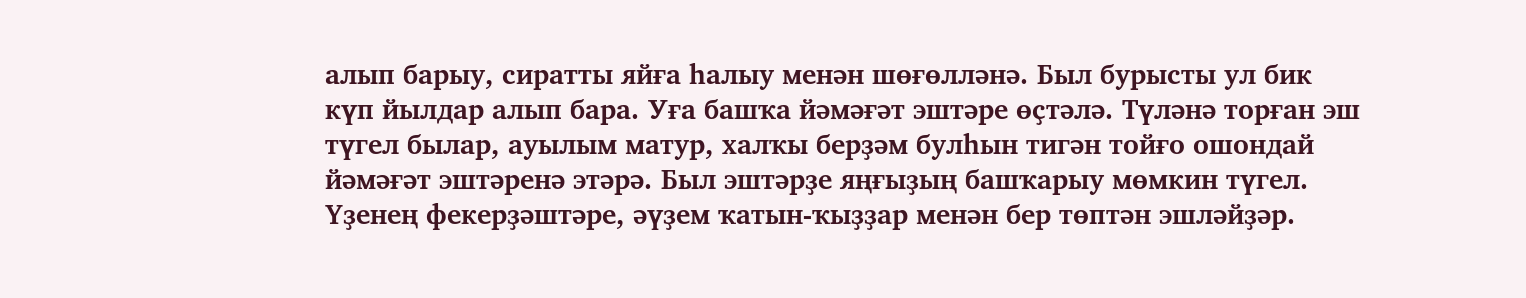алып барыу, сиратты яйға һалыу менән шөғөлләнә. Был бурысты ул бик күп йылдар алып бара. Уға башҡа йәмәғәт эштәре өҫтәлә. Түләнә торған эш түгел былар, ауылым матур, халҡы берҙәм булһын тигән тойғо ошондай йәмәғәт эштәренә этәрә. Был эштәрҙе яңғыҙың башҡарыу мөмкин түгел. Үҙенең фекерҙәштәре, әүҙем ҡатын-ҡыҙҙар менән бер төптән эшләйҙәр.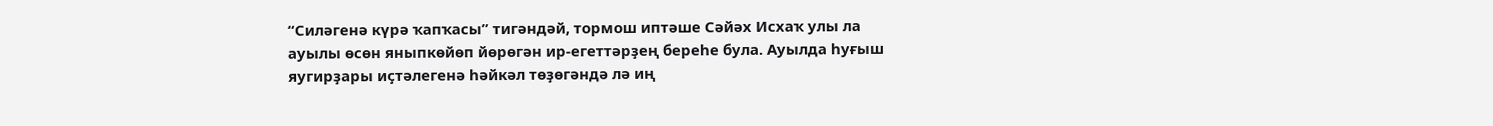“Силәгенә күрә ҡапҡасы” тигәндәй, тормош иптәше Сәйәх Исхаҡ улы ла ауылы өсөн яныпкөйөп йөрөгән ир-егеттәрҙең береһе була. Ауылда һуғыш яугирҙары иҫтәлегенә һәйкәл төҙөгәндә лә иң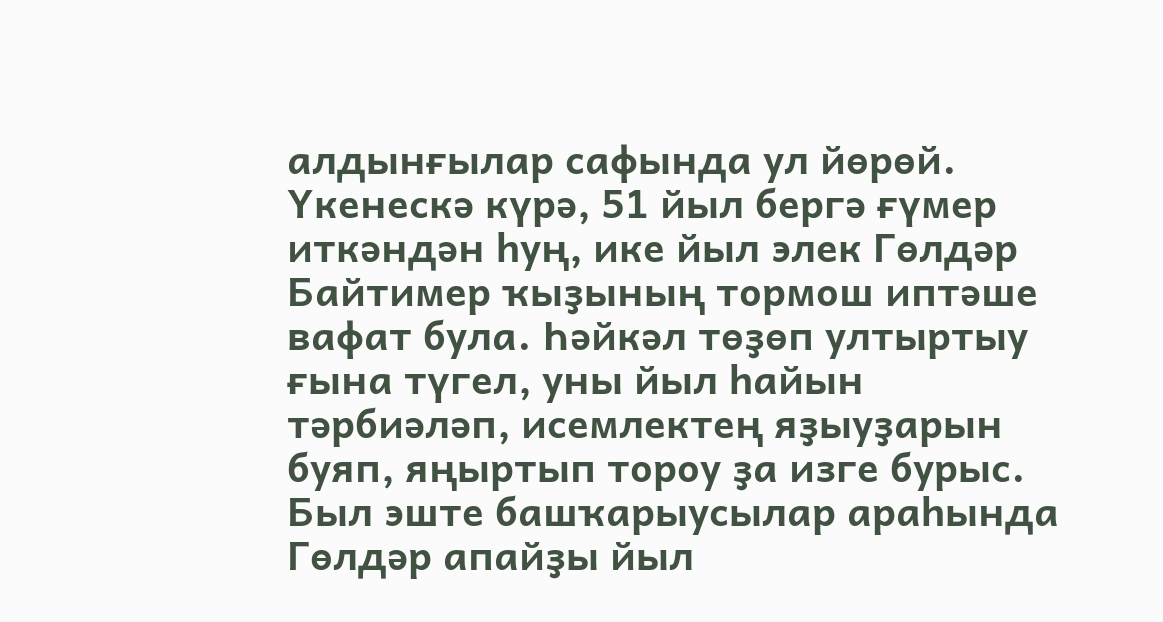алдынғылар сафында ул йөрөй. Үкенескә күрә, 51 йыл бергә ғүмер иткәндән һуң, ике йыл элек Гөлдәр Байтимер ҡыҙының тормош иптәше вафат була. Һәйкәл төҙөп ултыртыу ғына түгел, уны йыл һайын тәрбиәләп, исемлектең яҙыуҙарын буяп, яңыртып тороу ҙа изге бурыс. Был эште башҡарыусылар араһында Гөлдәр апайҙы йыл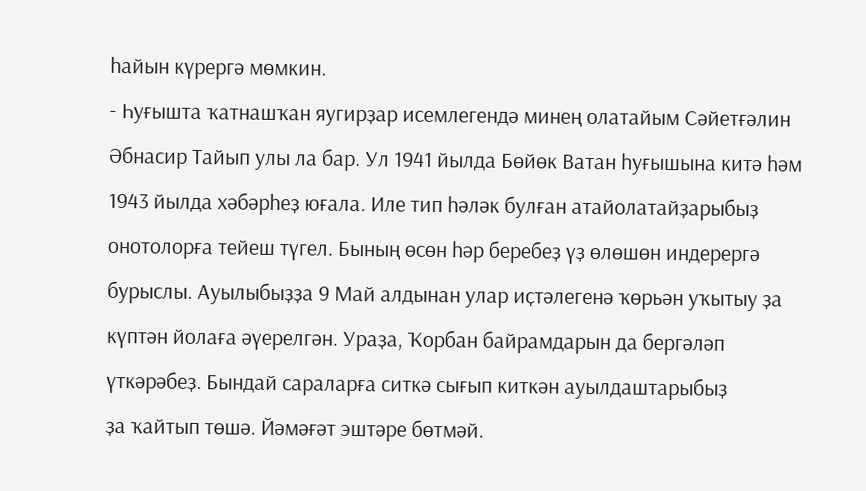һайын күрергә мөмкин.
- Һуғышта ҡатнашҡан яугирҙар исемлегендә минең олатайым Сәйетғәлин Әбнасир Тайып улы ла бар. Ул 1941 йылда Бөйөк Ватан һуғышына китә һәм 1943 йылда хәбәрһеҙ юғала. Иле тип һәләк булған атайолатайҙарыбыҙ онотолорға тейеш түгел. Бының өсөн һәр беребеҙ үҙ өлөшөн индерергә бурыслы. Ауылыбыҙҙа 9 Май алдынан улар иҫтәлегенә ҡөрьән уҡытыу ҙа күптән йолаға әүерелгән. Ураҙа, Ҡорбан байрамдарын да бергәләп үткәрәбеҙ. Бындай сараларға ситкә сығып киткән ауылдаштарыбыҙ
ҙа ҡайтып төшә. Йәмәғәт эштәре бөтмәй.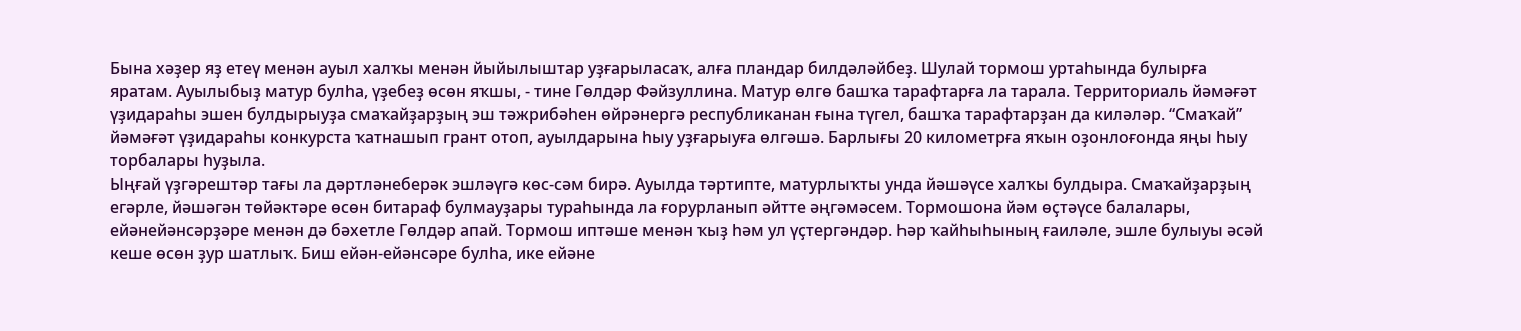Бына хәҙер яҙ етеү менән ауыл халҡы менән йыйылыштар уҙғарыласаҡ, алға пландар билдәләйбеҙ. Шулай тормош уртаһында булырға яратам. Ауылыбыҙ матур булһа, үҙебеҙ өсөн яҡшы, - тине Гөлдәр Фәйзуллина. Матур өлгө башҡа тарафтарға ла тарала. Территориаль йәмәғәт үҙидараһы эшен булдырыуҙа смаҡайҙарҙың эш тәжрибәһен өйрәнергә республиканан ғына түгел, башҡа тарафтарҙан да киләләр. “Смаҡай” йәмәғәт үҙидараһы конкурста ҡатнашып грант отоп, ауылдарына һыу уҙғарыуға өлгәшә. Барлығы 20 километрға яҡын оҙонлоғонда яңы һыу торбалары һуҙыла.
Ыңғай үҙгәрештәр тағы ла дәртләнеберәк эшләүгә көс-сәм бирә. Ауылда тәртипте, матурлыҡты унда йәшәүсе халҡы булдыра. Смаҡайҙарҙың егәрле, йәшәгән төйәктәре өсөн битараф булмауҙары тураһында ла ғорурланып әйтте әңгәмәсем. Тормошона йәм өҫтәүсе балалары, ейәнейәнсәрҙәре менән дә бәхетле Гөлдәр апай. Тормош иптәше менән ҡыҙ һәм ул үҫтергәндәр. Һәр ҡайһыһының ғаиләле, эшле булыуы әсәй кеше өсөн ҙур шатлыҡ. Биш ейән-ейәнсәре булһа, ике ейәне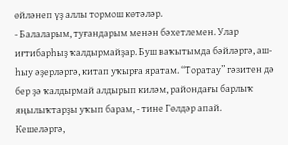өйләнеп үҙ аллы тормош көтәләр.
- Балаларым, туғандарым менән бәхетлемен. Улар иғтибарһыҙ ҡалдырмайҙар. Буш ваҡытымда бәйләргә, аш-һыу әҙерләргә, китап уҡырға яратам. “Торатау” гәзитен дә бер ҙә ҡалдырмай алдырып киләм, райондағы барлыҡ яңылыҡтарҙы уҡып барам, - тине Гөлдәр апай.
Кешеләргә,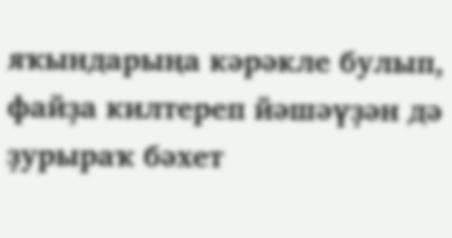яҡындарыңа кәрәкле булып, файҙа килтереп йәшәүҙән дә ҙурыраҡ бәхет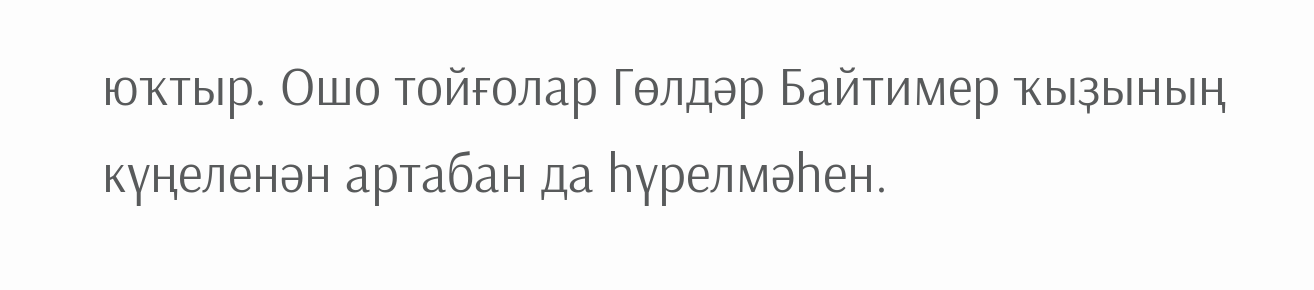юҡтыр. Ошо тойғолар Гөлдәр Байтимер ҡыҙының күңеленән артабан да һүрелмәһен.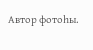Автор фотоһы.